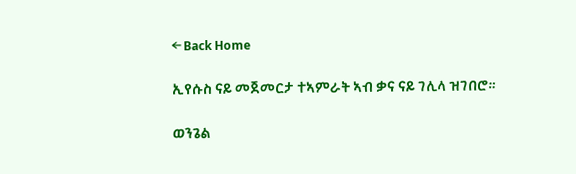← Back Home

ኢየሱስ ናይ መጀመርታ ተኣምራት ኣብ ቃና ናይ ገሊላ ዝገበሮ።

ወንጌል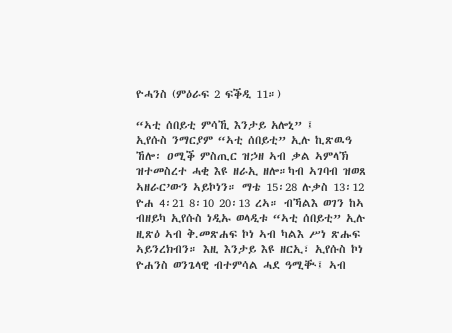ዮሓንስ (ምዕራፍ 2 ፍቕዲ 11።)

“ኣቲ ሰበይቲ ምሳኺ እንታይ አሎኒ” ፤
ኢየሱስ ንማርያም “ኣቲ ሰበይቲ” ኢሉ ኪጽዉዓ ኸሎ፡ ዐሚቕ ምስጢር ዝኃዘ ኣብ ቃል ኣምላኽ ዝተመስረተ ሓቂ እዩ ዘራኢ ዘሎ።ካብ ኣገባብ ዝወጸ ኣዘራር’ውን ኣይኮነን። ማቴ 15፡28 ሉቃስ 13፡12 ዮሐ 4፡21 8፡10 20፡13 ረኣ። ብኻልእ ወገን ከኣ ብዘይካ ኢየሱስ ነዲኡ ወላዲቱ “ኣቲ ሰበይቲ” ኢሉ ዚጽዕ ኣብ ቅ.መጽሐፍ ኮነ ኣብ ካልእ ሥነ ጽሑፍ ኣይንረክብን። እዚ እንታይ እዩ ዘርኢ፣ ኢየሱስ ኮነ ዮሐንስ ወንጌላዊ ብተምሳል ሓደ ዓሚቚ፤ ኣብ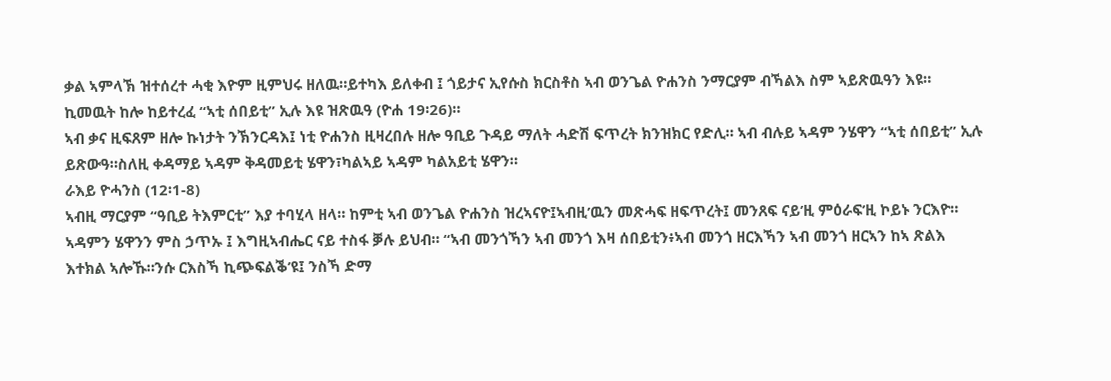ቃል ኣምላኽ ዝተሰረተ ሓቂ እዮም ዚምህሩ ዘለዉ።ይተካእ ይለቀብ ፤ ጎይታና ኢየሱስ ክርስቶስ ኣብ ወንጌል ዮሐንስ ንማርያም ብኻልእ ስም ኣይጽዉዓን እዩ። ኪመዉት ከሎ ከይተረፈ “ኣቲ ሰበይቲ” ኢሉ እዩ ዝጽዉዓ (ዮሐ 19፡26)።
ኣብ ቃና ዚፍጸም ዘሎ ኩነታት ንኽንርዳእ፤ ነቲ ዮሐንስ ዚዛረበሉ ዘሎ ዓቢይ ጉዳይ ማለት ሓድሽ ፍጥረት ክንዝክር የድሊ። ኣብ ብሉይ ኣዳም ንሄዋን “ኣቲ ሰበይቲ” ኢሉ ይጽውዓ።ስለዚ ቀዳማይ ኣዳም ቅዳመይቲ ሄዋን፣ካልኣይ ኣዳም ካልአይቲ ሄዋን።
ራእይ ዮሓንስ (12፡1-8)
ኣብዚ ማርያም “ዓቢይ ትእምርቲ” እያ ተባሂላ ዘላ። ከምቲ ኣብ ወንጌል ዮሐንስ ዝረኣናዮ፤ኣብዚ’ዉን መጽሓፍ ዘፍጥረት፤ መንጸፍ ናይ’ዚ ምዕራፍ’ዚ ኮይኑ ንርእዮ። ኣዳምን ሄዋንን ምስ ኃጥኡ ፤ እግዚኣብሔር ናይ ተስፋ ቓሉ ይህብ። “ኣብ መንጎኻን ኣብ መንጎ እዛ ሰበይቲን፥ኣብ መንጎ ዘርእኻን ኣብ መንጎ ዘርኣን ከኣ ጽልእ እተክል ኣሎኹ።ንሱ ርእስኻ ኪጭፍልቕ’ዩ፤ ንስኻ ድማ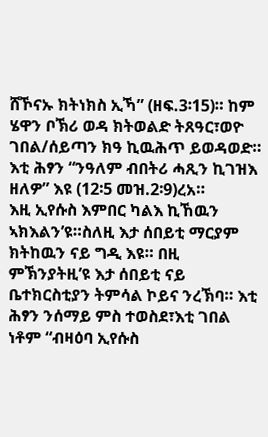ሸኾናኡ ክትነክስ ኢኻ” (ዘፍ.3፡15)። ከም ሄዋን ቦኽሪ ወዳ ክትወልድ ትጸዓር፣ወዮ ገበል/ሰይጣን ክዓ ኪዉሕጥ ይወዳወድ። እቲ ሕፃን “ንዓለም ብበትሪ ሓጺን ኪገዝእ ዘለዎ” እዩ (12፡5 መዝ.2፡9)ረአ።
እዚ ኢየሱስ እምበር ካልእ ኪኸዉን ኣክእልን’ዩ።ስለዚ እታ ሰበይቲ ማርያም ክትከዉን ናይ ግዲ እዩ። በዚ ምኽንያትዚ’ዩ እታ ሰበይቲ ናይ ቤተክርስቲያን ትምሳል ኮይና ንረኽባ። እቲ ሕፃን ንሰማይ ምስ ተወስደ፣እቲ ገበል ነቶም “ብዛዕባ ኢየሱስ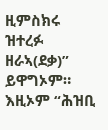ዚምስክሩ ዝተረፉ ዘራኣ(ደቃ)” ይዋግኦም። እዚኦም “ሕዝቢ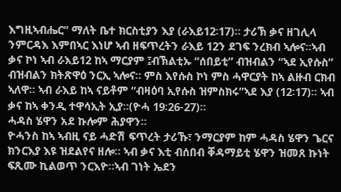እግዚኣብሔር” ማለት ቤተ ክርስቲያን እያ (ራእይ12፡17)። ታሪኽ ቃና ዘገሊላ ንምርዳእ እምበኣር እነሆ ኣብ ዘፍጥረትን ራእይ 12ን ደገፍ ንረክብ ኣሎና።ኣብ ቃና ኮነ ኣብ ራእይ12 ከኣ ማርያም ፤ብኽልቲኡ “ሰበይቲ” ብዝብልን “ኣደ ኢየሱስ” ብዝብልን ክትጽዋዕ ንርኢ ኣሎና። ምስ እየሱስ ኮነ ምስ ሓዋርያት ከኣ ልዙብ ርክብ ኣለዋ። ኣብ ራእይ ከኣ ናይቶም “ብዛዕባ ኢየሱስ ዝምስክሩ”ኣደ እያ (12፡17)። ኣብ ቃና ከኣ ቀንዲ ተዋሳኢት ኢያ።(ዮሓ 19፡26-27)።
ሓዳስ ሄዋን አደ ኩሎም ሕያዋን።
ዮሓንስ ከኣ ኣብዚ ናይ ሓድሽ ፍጥረት ታሪኹ፣ ንማርያም ከም ሓዳስ ሄዋን ጌርና ክንርእያ እዩ ዝደልየና ዘሎ። ኣብ ቃና እቲ ብሰበብ ቐዳማይቲ ሄዋን ዝመጸ ኩነት ፍጺሙ ኪልወጥ ንርእዮ።ኣብ ገነት ኤደን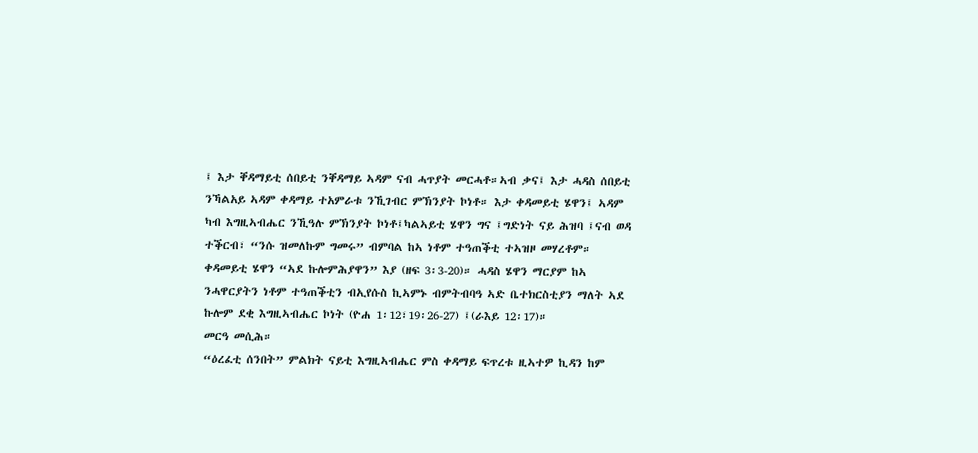፤ እታ ቐዳማይቲ ሰበይቲ ንቐዳማይ ኣዳም ናብ ሓጥያት መርሓቶ።ኣብ ቃና፤ እታ ሓዳስ ሰበይቲ ንኻልአይ ኣዳም ቀዳማይ ተአምራቱ ንኺገብር ምኽንያት ኮነቶ። እታ ቀዳመይቲ ሄዋን፤ ኣዳም ካብ እግዚኣብሔር ንኺዓሉ ምኽንያት ኮነቶ፤ካልኣይቲ ሄዋን ግና ፤ግድነት ናይ ሕዝባ ፤ናብ ወዳ ተቕርብ፣ “ንሱ ዝመለኩም ግመሩ” ብምባል ከኣ ነቶም ተዓጠቕቲ ተኣዝዞ መሃረቶም። ቀዳመይቲ ሄዋን “ኣደ ኩሎምሕያዋን” እያ (ዘፍ 3፡3-20)። ሓዳስ ሄዋን ማርያም ከኣ ንሓዋርያትን ነቶም ተዓጠቕቲን ብኢየሱስ ኪኣምኑ ብምትብባዓ ኣድ ቤተክርስቲያን ማለት ኣደ ኩሎም ደቂ እግዚኣብሔር ኮነት (ዮሐ 1፡12፣19፡26-27) ፤(ራእይ 12፡17)።
መርዓ መሲሕ።
“ዕረፈቲ ሰንበት” ምልክት ናይቲ እግዚኣብሔር ምስ ቀዳማይ ፍጥረቱ ዚኣተዎ ኪዳን ከም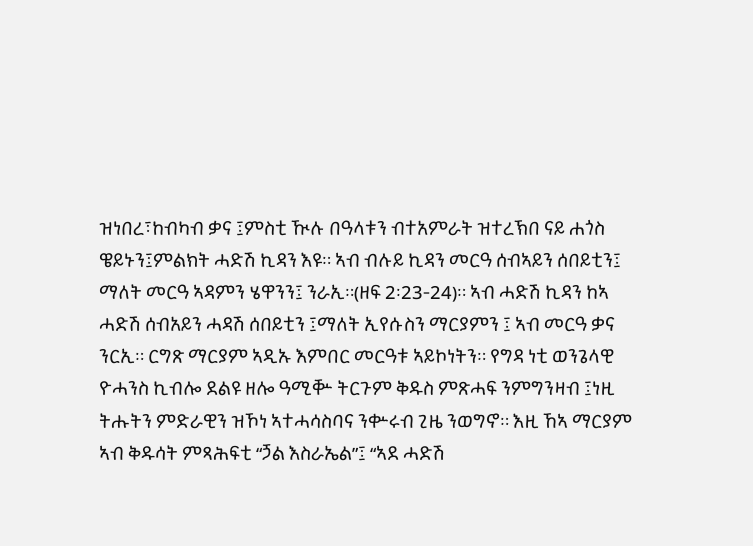ዝነበረ፣ከብካብ ቃና ፤ምስቲ ዂሉ በዓላቱን ብተአምራት ዝተረኽበ ናይ ሐጎስ ዌይኑን፤ምልክት ሓድሽ ኪዳን እዩ። ኣብ ብሉይ ኪዳን መርዓ ሰብኣይን ሰበይቲን፤ ማለት መርዓ ኣዳምን ሄዋንን፤ ንራኢ።(ዘፍ 2፡23-24)። ኣብ ሓድሽ ኪዳን ከኣ ሓድሽ ሰብአይን ሓዳሽ ሰበይቲን ፤ማለት ኢየሱስን ማርያምን ፤ ኣብ መርዓ ቃና ንርኢ። ርግጽ ማርያም ኣዲኡ እምበር መርዓቱ ኣይኮነትን። የግዳ ነቲ ወንጌላዊ ዮሓንስ ኪብሎ ደልዩ ዘሎ ዓሚቝ ትርጉም ቅዱስ ምጽሓፍ ንምግንዛብ ፤ነዚ ትሑትን ምድራዊን ዝኾነ ኣተሓሳስባና ንቍሩብ ጊዜ ንወግኖ። እዚ ኸኣ ማርያም ኣብ ቅዱሳት ምጻሕፍቲ “ጛል እስራኤል”፤ “ኣደ ሓድሽ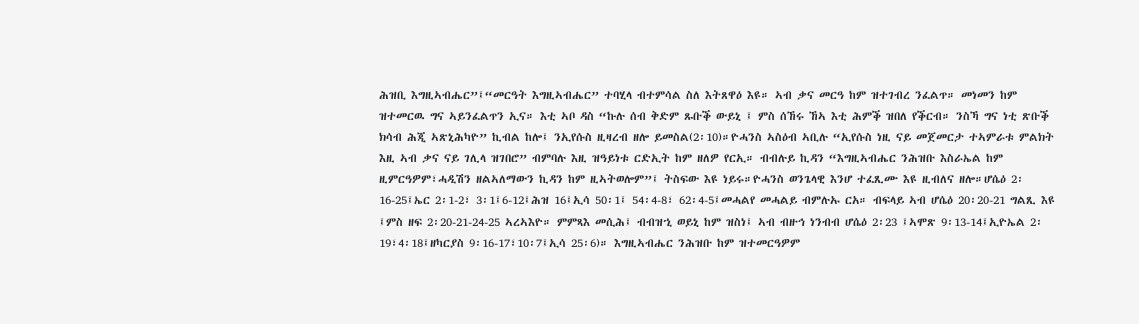ሕዝቢ እግዚኣብሔር”፤“መርዓት እግዚኣብሔር” ተባሂላ ብተምሳል ስለ እትጸዋዕ እዩ። ኣብ ቃና መርዓ ከም ዝተገብረ ንፈልጥ። መነመን ከም ዝተመርዉ ግና ኣይንፈልጥን ኢና። እቲ ኣቦ ዳስ “ኩሉ ሰብ ቅድም ጹቡቕ ውይኒ ፤ ምስ ሰኸሩ ኸኣ እቲ ሕምቕ ዝበለ የቕርብ። ንስኻ ግና ነቲ ጽቡቕ ክሳብ ሕጂ ኣጽኒሕካዮ” ኪብል ከሎ፤ ንኢየሱስ ዚዛረብ ዘሎ ይመስል(2፡10)።ዮሓንስ ኣስዕብ ኣቢሉ “ኢየሱስ ነዚ ናይ መጀመርታ ተኣምራቱ ምልክት እዚ ኣብ ቃና ናይ ገሊላ ዝገበሮ” ብምባሉ እዚ ዝዓይነቱ ርድኢት ከም ዘለዎ የርኢ። ብብሉይ ኪዳን “እግዚኣብሔር ንሕዝቡ እስራኤል ከም ዚምርዓዎም፣ሓዲሽን ዘልኣለማውን ኪዳን ከም ዚኣትወሎም”፤ ትስፍው እዩ ነይሩ።ዮሓንስ ወንጌላዊ እንሆ ተፈጺሙ እዩ ዚብለና ዘሎ።ሆሴዕ 2፡16-25፤ኤር 2፡1-2፣ 3፡1፤6-12፤ሕዝ 16፤ኢሳ 50፡1፤ 54፡4-8፣ 62፡4-5፤መሓልየ መሓልይ ብምሉኡ ርአ። ብፍላይ ኣብ ሆሴዕ 20፡20-21 ግልጺ እዩ ፤ምስ ዘፍ 2፡20-21-24-25 ኣረኣእዮ። ምምጻእ መሲሕ፤ ብብዝኂ ወይኒ ከም ዝስነ፤ ኣብ ብዙኅ ነንብብ ሆሴዕ 2፡23 ፤ኣሞጽ 9፡13-14፤ኢዮኤል 2፡19፣4፡18፤ዘካርያስ 9፡16-17፣10፡7፤ኢሳ 25፡6)። እግዚኣብሔር ንሕዝቡ ከም ዝተመርዓዎም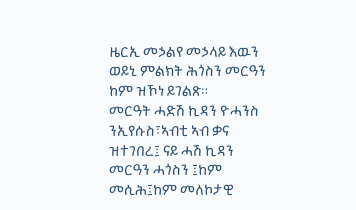ዜርኢ መኃልየ መኃላይ እዉን ወይኒ ምልክት ሕጎስን መርዓን ከም ዝኾነ ይገልጽ።
መርዓት ሓድሽ ኪዳን ዮሓንስ ንኢየሱስ፣ኣብቲ ኣብ ቃና ዝተገበረ፤ ናይ ሓሽ ኪዳን መርዓን ሓጎስን ፤ከም መሲሕ፤ከም መለኮታዊ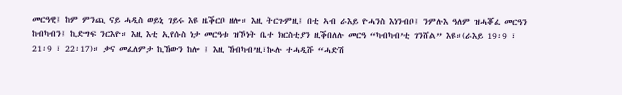መርዓዊ፤ ከም ምንጪ ናይ ሓዲስ ወይኒ ገይሩ እዩ ዜቕርቦ ዘሎ። እዚ ትርጉምዚ፤ በቲ ኣብ ራእይ ዮሓንስ እነንብቦ፤ ንምሉእ ዓለም ዝሓቖፈ መርዓን ከብካብን፤ ኪድግፍ ንርእዮ። እዚ እቲ ኢየሱስ ነታ መርዓቱ ዝኾነት ቤተ ክርስቲያን ዚቕበለሉ መርዓ “ካብካብ’ቲ ገንሸል” እዩ።(ራእይ 19፡9 ፣ 21፡9 ፣ 22፡17)። ቃና መፈለምታ ኪኸውን ከሎ ፤ እዚ ኸብካብ’ዚ፣ኲሉ ተሓዲሹ “ሓድሽ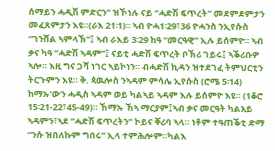ሰማይን ሓዲሽ ምድርን” ዝኾነሉ ናይ “ሓድሽ ፍጥረት” መደምደምታን መፈጸምታን እዩ።(ራእ 21፡1)። ኣብ ዮሓ1፡29፣36 ዮሓንስ ንኢየሱስ “ገንሸል ኣምላኽ”፤ ኣብ ራእይ 3፡29 ከዓ “መርዓዊ” ኢሉ ይሰምዮ። ኣብ ቃና ካዓ “ሓድሽ ኣዳም”፤ ናይቲ ሓድሽ ፍጥረት ቦኽሪ ገይሩ፤ ኣቕሪቡዎ ኣሎ። እዚ ግና ጋሻ ነገር ኣይኮነን። ብሓድሽ ኪዳን ዝተደገፈ ትምህርቲን ትርጉምን እዩ። ቅ. ጳዉሎስ ንኣዳም ምሳሌ ኢየሱስ (ሮሜ 5፡14) ከማኡ’ውን ሓዲስ ኣዳም ወይ ካልኣይ ኣዳም እሉ ይሰምዮ እዩ። (1ቆሮ 15፡21-22፣45-49)። ኸማኡ ኸኣ ማርያም፤ኣብ ቃና መርዓት ካልአይ ኣዳምን፣ኣደ “ሓድሽ ፍጥረትን” ኮይና ቐሪባ ኣላ። ነቶም ተዓጠቕቲ ድማ “ንሱ ዝበለኩም ግበሩ” ኢላ ተምሕሎም።ካልእ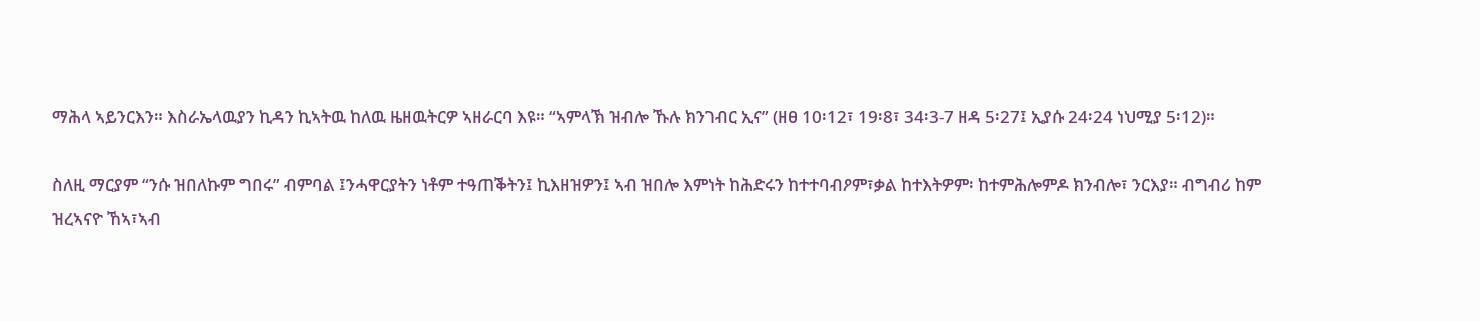ማሕላ ኣይንርእን። እስራኤላዉያን ኪዳን ኪኣትዉ ከለዉ ዜዘዉትርዎ ኣዘራርባ እዩ። “ኣምላኽ ዝብሎ ኹሉ ክንገብር ኢና” (ዘፀ 10፡12፣ 19፡8፣ 34፡3-7 ዘዳ 5፡27፤ ኢያሱ 24፡24 ነህሚያ 5፡12)።

ስለዚ ማርያም “ንሱ ዝበለኩም ግበሩ” ብምባል ፤ንሓዋርያትን ነቶም ተዓጠቕትን፤ ኪእዘዝዎን፤ ኣብ ዝበሎ እምነት ከሕድሩን ከተተባብዖም፣ቃል ከተእትዎም፡ ከተምሕሎምዶ ክንብሎ፣ ንርእያ። ብግብሪ ከም ዝረኣናዮ ኸኣ፣ኣብ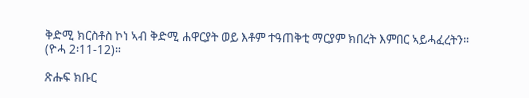ቅድሚ ክርስቶስ ኮነ ኣብ ቅድሚ ሐዋርያት ወይ እቶም ተዓጠቅቲ ማርያም ክበረት እምበር ኣይሓፈረትን። (ዮሓ 2፡11-12)።

ጽሑፍ ክቡር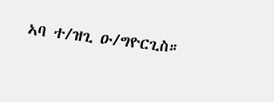ኣባ ተ/ዝጊ ዑ/ግዮርጊስ።